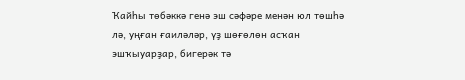Ҡайһы төбәккә генә эш сәфәре менән юл төшһә лә, уңған ғаиләләр, үҙ шөғөлөн асҡан эшҡыуарҙар, бигерәк тә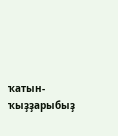ҡатын-ҡыҙҙарыбыҙ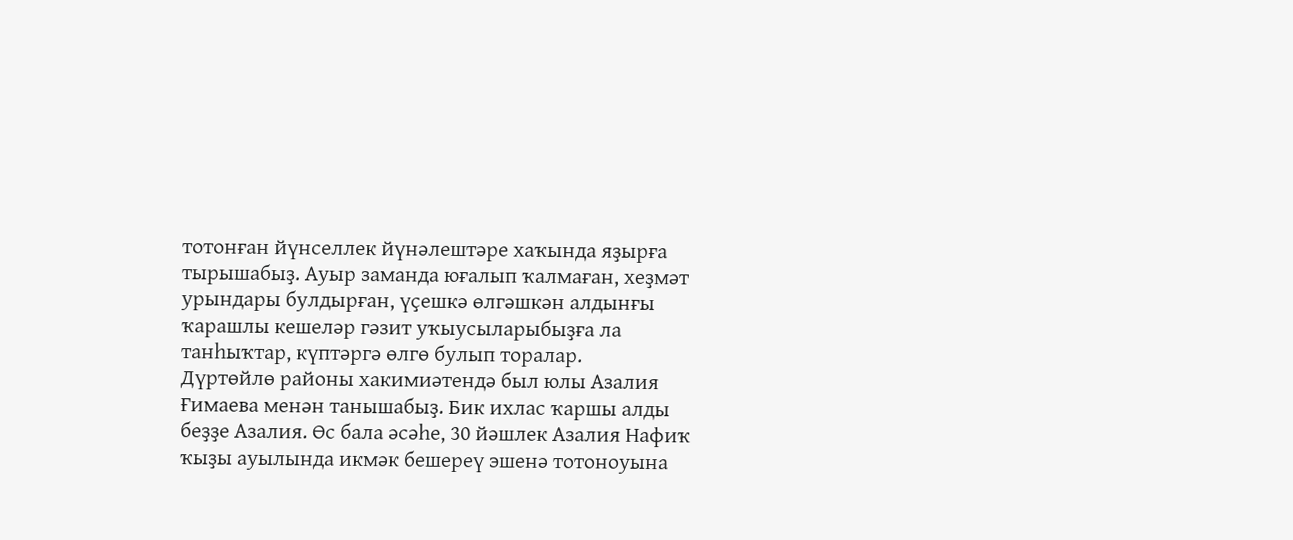тотонған йүнселлек йүнәлештәре хаҡында яҙырға тырышабыҙ. Ауыр заманда юғалып ҡалмаған, хеҙмәт урындары булдырған, үҫешкә өлгәшкән алдынғы ҡарашлы кешеләр гәзит уҡыусыларыбыҙға ла танһыҡтар, күптәргә өлгө булып торалар.
Дүртөйлө районы хакимиәтендә был юлы Азалия Ғимаева менән танышабыҙ. Бик ихлас ҡаршы алды беҙҙе Азалия. Өс бала әсәһе, 30 йәшлек Азалия Нафиҡ ҡыҙы ауылында икмәк бешереү эшенә тотоноуына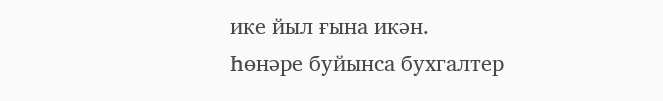ике йыл ғына икән.
Һөнәре буйынса бухгалтер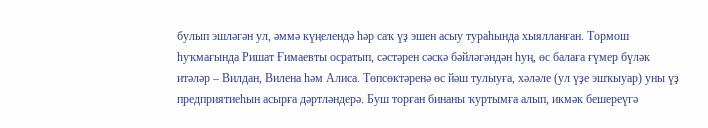булып эшләгән ул, әммә күңелендә һәр саҡ үҙ эшен асыу тураһында хыялланған. Тормош һуҡмағында Ришат Ғимаевты осратып, сәстәрен сәскә бәйләгәндән һуң, өс балаға ғүмер бүләк итәләр – Вилдан, Вилена һәм Алиса. Төпсөктәренә өс йәш тулыуға, хәләле (ул үҙе эшҡыуар) уны үҙ предприятиеһын асырға дәртләндерә. Буш торған бинаны ҡуртымға алып, икмәк бешереүгә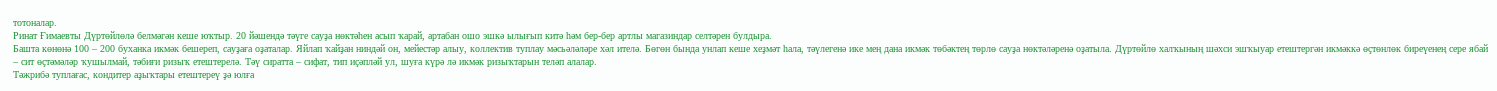тотоналар.
Ринат Ғимаевты Дүртөйлөлә белмәгән кеше юҡтыр. 20 йәшендә тәүге сауҙа нөктәһен асып ҡарай, артабан ошо эшкә ылығып китә һәм бер-бер артлы магазиндар селтәрен булдыра.
Башта көнөнә 100 – 200 буханка икмәк бешереп, сауҙаға оҙаталар. Яйлап ҡайҙан ниндәй он, мейестәр алыу, коллектив туплау мәсьәләләре хәл ителә. Бөгөн бында унлап кеше хеҙмәт һала, тәүлегенә ике мең дана икмәк төбәктең төрлө сауҙа нөктәләренә оҙатыла. Дүртөйлө халҡының шәхси эшҡыуар етештергән икмәккә өҫтөнлөк биреүенең сере ябай – сит өҫтәмәләр ҡушылмай, тәбиғи ризыҡ етештерелә. Тәү сиратта – сифат, тип иҫәпләй ул, шуға күрә лә икмәк ризыҡтарын теләп алалар.
Тәжрибә туплағас, кондитер аҙыҡтары етештереү ҙә юлға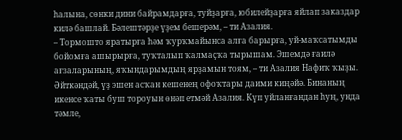һалына, сөнки дини байрамдарға, туйҙарға, юбилейҙарға яйлап заказдар килә башлай. Бәлештәрҙе үҙем бешерәм, – ти Азалия.
– Тормошто яратырға һәм ҡурҡмайынса алға барырға, уй-маҡсатымды бойомға ашырырға, туҡталып ҡалмаҫҡа тырышам. Эшемдә ғаилә ағзаларының, яҡындарымдың ярҙамын тоям, – ти Азалия Нафиҡ ҡыҙы.
Әйткәндәй, үҙ эшен асҡан кешенең офоҡтары даими киңәйә. Бинаның икенсе ҡаты буш тороуын өнәп етмәй Азалия. Күп уйланғандан һуң, унда тәмле,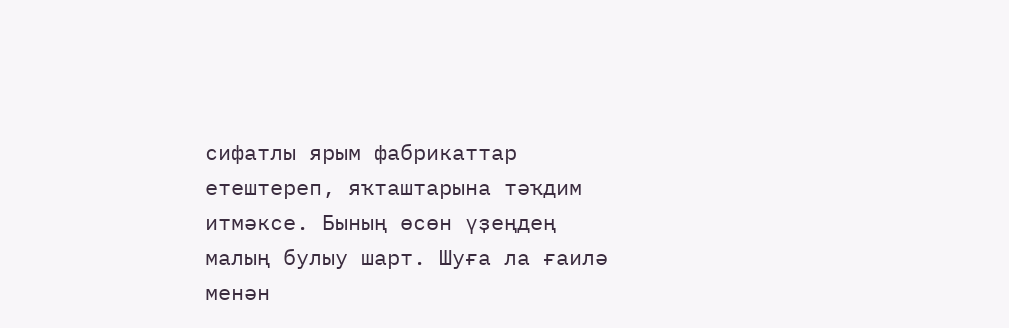сифатлы ярым фабрикаттар етештереп, яҡташтарына тәҡдим итмәксе. Бының өсөн үҙеңдең малың булыу шарт. Шуға ла ғаилә менән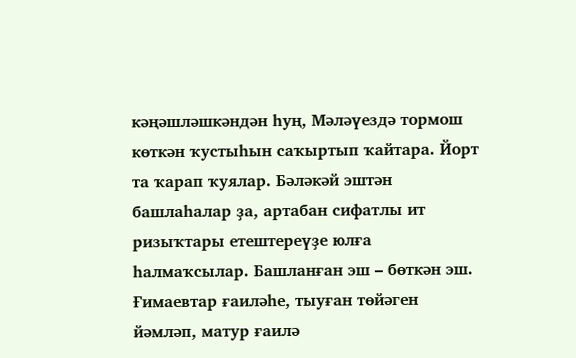кәңәшләшкәндән һуң, Мәләүездә тормош көткән ҡустыһын саҡыртып ҡайтара. Йорт та ҡарап ҡуялар. Бәләкәй эштән башлаһалар ҙа, артабан сифатлы ит ризыҡтары етештереүҙе юлға һалмаҡсылар. Башланған эш – бөткән эш.
Ғимаевтар ғаиләһе, тыуған төйәген йәмләп, матур ғаилә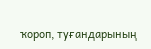ҡороп, туғандарының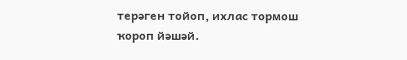терәген тойоп, ихлас тормош ҡороп йәшәй.